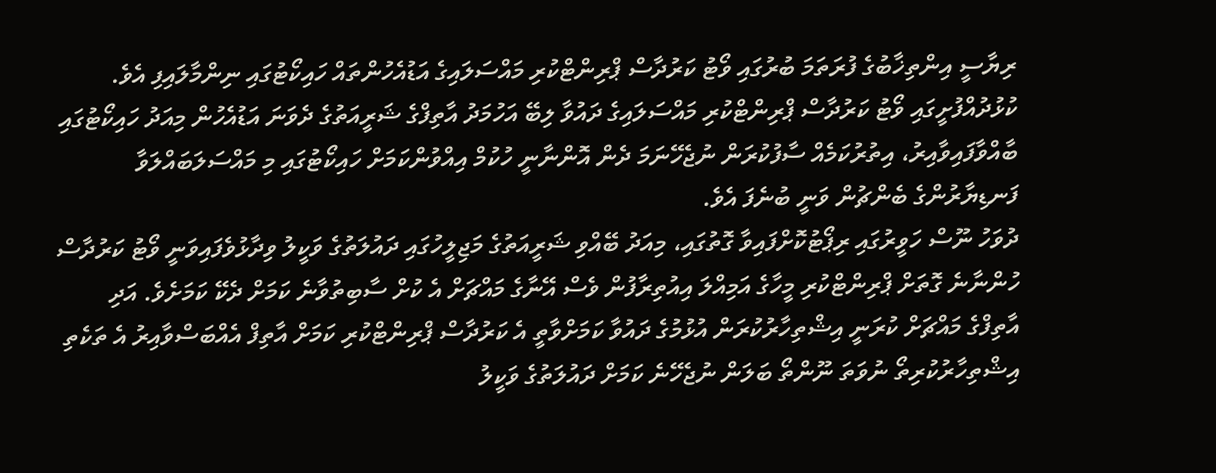ރިޔާސީ އިންތިޚާބުގެ ފުރަތަމަ ބުރުގައި ވޯޓު ކަރުދާސް ޕްރިންޓްކުރި މައްސަލައިގެ އަޑުއެހުންތައް ހައިކޯޓުގައި ނިންމާލައިފި އެވެ.
ކުޅުދުއްފުށީގައި ވޯޓު ކަރުދާސް ޕްރިންޓްކުރި މައްސަލައިގެ ދައުވާ ލިބޭ އަހުމަދު އާތިފްގެ ޝަރީއަތުގެ ދެވަނަ އަޑުއެހުން މިއަދު ހައިކޯޓުގައި ބާއްވާފައިވާއިރު، އިތުރުކަމެއް ސާފުކުރަން ނުޖެހޭނަމަ ދެން އޮންނާނީ ހުކުމް އިއްވުންކަމަށް ހައިކޯޓުގައި މި މައްސަލަބައްލަވާ ފަނޑިޔާރުންގެ ބެންޗުން ވަނީ ބުނެފަ އެވެ.
ދުވަހު ނޫސް ހަވީރުގައި ރިޕޯޓުކޮށްފައިވާ ގޮތުގައި، މިއަދު ބޭއްވި ޝަރީއަތުގެ މަޖިލީހުގައި ދައުލަތުގެ ވަކީލު ވިދާޅުވެފައިވަނީ ވޯޓު ކަރުދާސް ހުންނާނެ ގޮތަށް ޕްރިންޓްކުރި މީހާގެ އަމިއްލަ އިއުތިރާފުން ވެސް އޭނާގެ މައްޗަށް އެ ކުށް ސާބިތުވާނެ ކަމަށް ދެކޭ ކަމަށެވެ. އަދި އާތިފްގެ މައްޗަށް ކުރަނީ އިޝްތިހާރުކުރަން އުޅުމުގެ ދައުވާ ކަމަށްވާތީ އެ ކަރުދާސް ޕްރިންޓްކުރި ކަމަށް އާތިފް އެއްބަސްވާއިރު އެ ތަކެތި އިޝްތިހާރުކުރިތޯ ނުވަތަ ނޫންތޯ ބަލަން ނުޖެހޭނެ ކަމަށް ދައުލަތުގެ ވަކީލު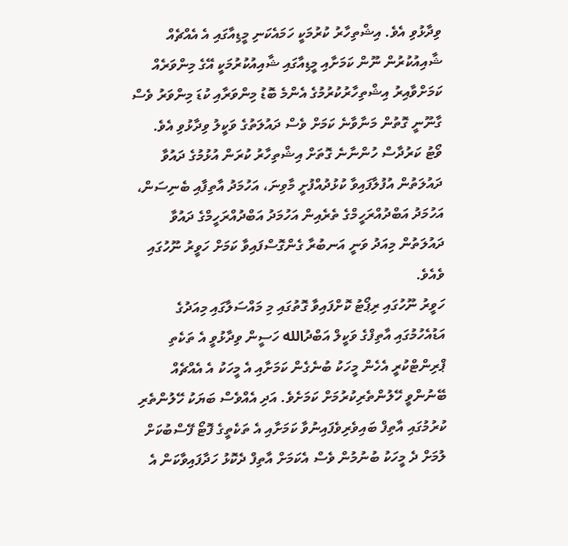ވިދާޅުވި އެވެ. އިޝްތިހާރު ކުރުމަކީ ހަމައެކަނި މީޑިއާގައި އެ އެއްޗެއް ޝާއިއުކުރުން ނޫން ކަމަށާއި މީޑިއާގައި ޝާއިއުކުރުމަކީ އޭގެ މިންވަރެއް ކަމަށްވާއިރު އިޝްތިހާރުކުރުމުގެ އެންމެ ބޮޑު މިންވަރާއި ކުޑަ މިންވަރު ވެސް ގާނޫނީ ގޮތުން މަނާވާނެ ކަމަށް ވެސް ދައުލަތުގެ ވަކީލު ވިދާޅުވި އެވެ.
ވޯޓު ކަރުދާސް ހުންނާނެ ގޮތަށް އިޝްތިހާރު ކުރަން އުޅުމުގެ ދައުވާ ދައުލަތުން އުފުލާފައިވާ ކުޅުދުއްފުށީ މާވިނަ، އަހުމަދު އާތިފާއި ބެނިސަން، އަހުމަދު އަބްދުއްރަހީމްގެ ތެރެއިން އަހުމަދު އަބްދުއްރަހީމްގެ ދައުވާ ދައުލަތުން މިއަދު ވަނީ އަނބުރާ ގެންގޮސްފައިވާ ކަމަށް ހަވީރު ނޫހުގައި ވެއެވެ.
ހަވީރު ނޫހުގައި ރިޕޯޓު ކޮށްފައިވާ ގޮތުގައި މި މައްސަލާގައި މިއަދުގެ އަޑުއެހުމުގައި އާތިފްގެ ވަކީލް އަބްދުالله ހަސީން ވިދާޅުވީ އެ ތަކެތި ޕްރިންޓްކުރީ އެހެން މީހަކު ބުނެގެން ކަމަށާއި އެ މީހަކު އެ އެއްޗެއް ބޭނުންވީ ހޭލުންތެރިކުރުމަށް ކަމަށެވެ. އަދި އެއްވެސް ބަޔަކު ހޭލުންތެރި ކުރުމުގައި އާތިފް ބައިވެރިވެފައިނުވާ ކަމަށާއި އެ ތަކެތީގެ ފޮޓޯ ފޭސްބުކަށް ލުމަށް ދެ މީހަކު ބުނުމުން ވެސް އެކަމަށް އާތިފް ދެކޮޅު ހަދާފައިވާކަން އެ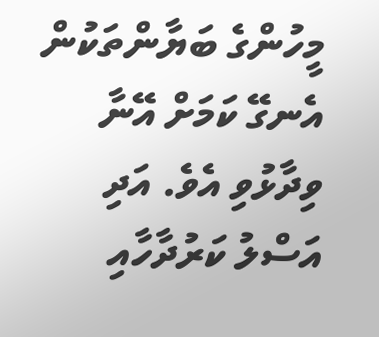މީހުންގެ ބަޔާންތަކުން އެނގޭ ކަމަށް އޭނާ ވިދާޅުވި އެވެ. އަދި އަސްލު ކަރުދާހާއި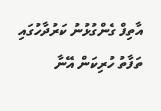އާތިފް ގެންގުޅުނު ކަރުދާހުގައި ތަފާތު ހުރިކަން އޭނާ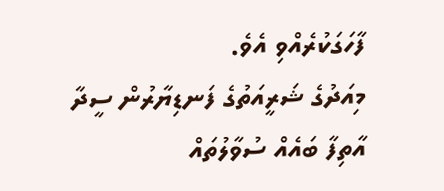ފާހަގަކުރެއްވި އެވެ.
މިއަދުގެ ޝަރީއަތުގެ ފަނޑިޔާރުން ސީދާ އާތިފާ ބައެއް ސުވާލުތައް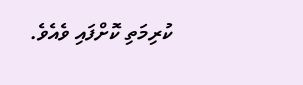ކުރިމަތި ކޮށްފައި ވެއެވެ.